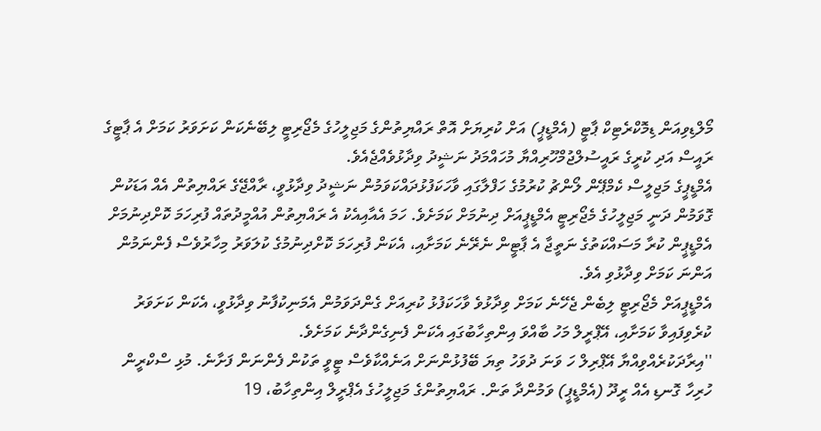މޯލްޑިވިއަން ޑިމޮކްރެޓިކް ޕާޓީ (އެމްޑީޕީ) އަށް ކުރިޔަށް އޮތް ރައްޔިތުންގެ މަޖިލީހުގެ މެޖޯރިޓީ ލިބޭނެކަން ކަށަވަރު ކަމަށް އެ ޕާޓީގެ ރައީސް އަދި ކުރީގެ ރައީސުލްޖުމްހޫރިއްޔާ މުހައްމަދު ނަޝީދު ވިދާޅުވެއްޖެއެވެ.
އެމްޑީޕީގެ މަޖިލީސް ކެމްޕޭން ލޯންޗު ކުރުމުގެ ހަފްލާގައި ވާހަކަފުޅުދައްކަވަމުން ނަޝީދު ވިދާޅުވީ، ރާއްޖޭގެ ރައްޔިތުން އެއް އަޑަކުން ގޮވަމުން ދަނީ މަޖިލީހުގެ މެޖޯރިޓީ އެމްޑީޕީއަށް ދިނުމަށް ކަމަށެވެ. ހަމަ އެއާއިއެކު އެ ރައްޔިތުން އުއްމީދުތައް ފުރިހަމަ ކޮށްދިނުމަށް އެމްޑީޕީން ކުރާ މަސައްކަތުގެ ނަތީޖާ އެ ޕާޓީން ނެރޭނެ ކަމަށާއި، އެކަން ފުރިހަމަ ކޮށްދިނުމުގެ ކުލަވަރު މިހާރުވެސް ފެންނަމުން އަންނަ ކަމަށް ވިދާޅުވި އެވެ.
އެމްޑީޕީއަށް މެޖޯރިޓީ ލިބެން ޖެހޭނެ ކަމަށް ވިދާޅުވެ ވާހަކަފުޅު ކުރިއަށް ގެންދަވަމުން އެމަނިކުފާނު ވިދާޅުވީ، އެކަން ކަށަވަރު ކުރެވިފައިވާ ކަމަށާއި، އޭޕްރީލް މަހު ބާއްވަ އިންތިހާބުގައި އެކަން ފެނިގެންދާނެ ކަމަށެވެ.
''އިރާދަކުރެއްވިއްޔާ އޭޕްރިލް ހަ ވަނަ ދުވަހު ތިޔަ ބޭފުޅުންނަށް އަނެއްކާވެސް ޓީވީ ތަކުން ފެންނަން ފަށާނެ. މުޅި ސްކްރީން ހުރިހާ ގޮނޑި އެއް ރީދޫ (އެމްޑީޕީ) ވަމުންދާ ތަން. ރައްޔިތުންގެ މަޖިލީހުގެ އެޕްރީލް އިންތިހާބު، 19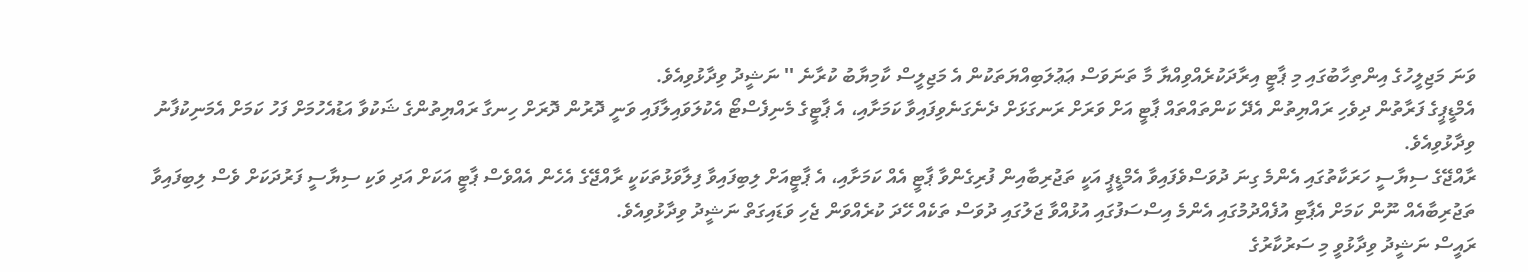ވަނަ މަޖިލީހުގެ އިންތިހާބުގައި މި ޕާޓީ އިރާދަކުރެއްވިއްޔާ މާ ތަނަވަސް ޢަޢުލަބިއްޔަތަކުން އެ މަޖިލީސް ކާމިޔާބު ކުރާނެ '' ނަޝީދު ވިދާޅުވިއެވެ.
އެމްޑީޕީގެ ފަރާތުން ދިވެހި ރައްޔިތުން އެދޭ ކަންތައްތައް ޕާޓީ އަށް ވަރަށް ރަނގަޅަށް ދެނެގަނެވިފައިވާ ކަމަށާއި، އެ ޕާޓީގެ މެނިފެސްޓޯ އެކުލަވައިލާފައި ވަނީ ދޮރުން ދޮރަށް ހިނގާ ރައްޔިތުންގެ ޝަކުވާ އަޑުއެހުމަށް ފަހު ކަމަށް އެމަނިކުފާނު ވިދާޅުވިއެވެ.
ރާއްޖޭގެ ސިޔާސީ ހަރަކާތުގައި އެންމެ ގިނަ ދުވަސްވެފައިވާ އެމްޑީޕީ އަކީ ތަޖުރިބާއިން ފުރިގެންވާ ޕާޓީ އެއް ކަމަށާއި، އެ ޕާޓީއަށް ލިބިފައިވާ ފިލާވަޅުތަކަކީ ރާއްޖޭގެ އެހެން އެއްވެސް ޕާޓީ އަކަށް އަދި ވަކި ސިޔާސީ ފަރުދަކަށް ވެސް ލިބިފައިވާ ތަޖުރިބާއެއް ނޫން ކަމަށް އެޕާޓި އުފެއްދުމުގައި އެންމެ އިސްސަފުގައި އުޅުއްވާ ޖަލުގައި ދުވަސް ތަކެއް ހޭދަ ކުރެއްވަން ޖެހި ވަޑައިގަތް ނަޝީދު ވިދާޅުވިއެވެ.
ރައީސް ނަޝީދު ވިދާޅުވީ މި ސަރުކާރުގެ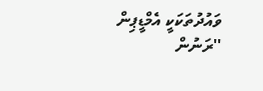ވައުދުތަކަކީ އެމްޑީޕިން ''ރަނުން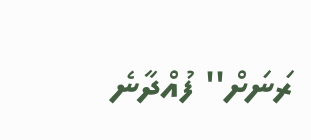ރަނަށް'' ފުއްދާނެ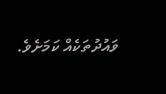ވައުދުތަކެއް ކަމަށެވެ.